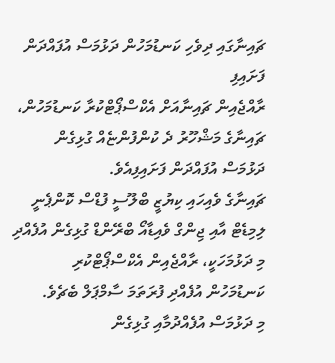ޗައިނާގައި ދިވެހި ކަނޑުމަހުން ދަޅުމަސް އުފައްދަން ފަށައިފި
ރާއްޖެއިން ޗައިނާއަށް އެކްސްޕޯޓްކުރާ ކަނޑުމަހުން، ޗައިނާގެ މަޝްހޫރު ދެ ކުންފުންޏެއް ގުޅިގެން ދަޅުމަސް އުފައްދަން ފަށައިފިއެވެ.
ޗައިނާގެ ވެއިހައި ކިޔުޒީ ބްލޫސީ ފުޑްސް ކޮންޕެނީ ލިމިޑެޓް އާއި ޖިންގް ވެއިޑާއޯ ބްރޭންޑް ގުޅިގެން އުފެއްދި މި ދަޅުމަހަކީ، ރާއްޖެއިން އެކްސްޕޯޓްކުރި ކަނޑުމަހުން އުފެއްދި ފުރަތަމަ ސާމްޕަލް ބެޗެވެ.
މި ދަޅުމަސް އުފެއްދުމާއި ގުޅިގެން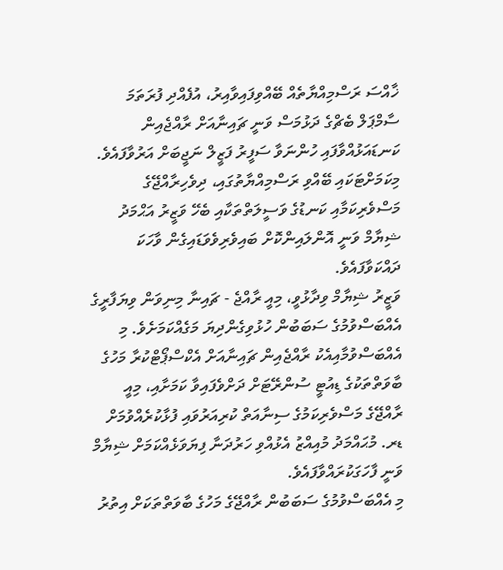ޚާއްސަ ރަސްމިއްޔާތެއް ބޭއްވިފައިވާއިރު، އުފެއްދި ފުރަތަމަ ސާމްޕަލް ބެޗްގެ ދަޅުމަސް ވަނީ ޗައިނާއަށް ރާއްޖެއިން ކަނޑައަޅުއްވާފައި ހުންނަވާ ސަފީރު ފަޒީލް ނަޖީބަށް އަރުވާފައެވެ. މިކަމަށްޓަކައި ބޭއްވި ރަސްމިއްޔާތުގައި، ދިވެހިރާއްޖޭގެ މަސްވެރިކަމާއި ކަނޑުގެ ވަސީލަތްތަކާއި ބެހޭ ވަޒީރު އަޙްމަދު ޝިޔާމް ވަނީ އޮންލައިންކޮށް ބައިވެރިވެވަޑައިގެން ވާހަކަ ދައްކަވާފައެވެ.
ވަޒީރު ޝިޔާމް ވިދާޅުވީ، މިއީ ރާއްޖެ - ޗައިނާ މިނިވަން ވިޔަފާރީގެ އެއްބަސްވުމުގެ ސަބަބުން ހުޅުވިގެންދިޔަ މަގެއްކަމަށެވެ. މި އެއްބަސްވުމާއިއެކު ރާއްޖެއިން ޗައިނާއަށް އެކްސްޕޯޓްކުރާ މަހުގެ ބާވަތްތަކުގެ ޑިއުޓީ ސުންރޭޓަށް ދަށްވެފައިވާ ކަމަށާއި، މިއީ ރާއްޖޭގެ މަސްވެރިކަމުގެ ސިނާއަތް ކުރިއަރުވައި ފުޅާކުރެއްވުމަށް ޑރ. މުޙައްމަދު މުއިއްޒު އެޅުއްވި ހަރުދަނާ ފިޔަވަޅެއްކަމަށް ޝިޔާމް ވަނީ ފާހަގަކުރައްވާފައެވެ.
މި އެއްބަސްވުމުގެ ސަބަބުން ރާއްޖޭގެ މަހުގެ ބާވަތްތަކަށް އިތުރު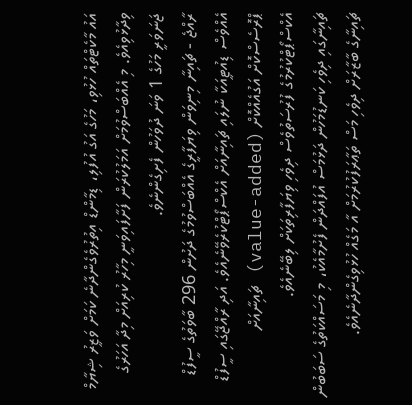އައު މާކެޓްތައް ހުޅުވި، މަހުގެ އަގު އުފުލި، ޑިމާންޑް އިތުރުވެގެންދާނެ ކަމަށް ވަޒީރު ޝިޔާމް ވިދާޅުވިއެވެ. މި އެއްބަސްވުމަށް އަމަލުކުރަން ފަށާފައިވަނީ މިހާރު ކުރިއަށް މިދާ އަހަރުގެ ޖަނަވަރީ މަހުގެ 1 ވަނަ ދުވަހުން ފެށިގެންނެވެ.
ރާއްޖެ - ޗައިނާ މިނިވަން ވިޔަފާރީގެ އެއްބަސްވުމުގެ ދަށުން 296 ބާވަތުގެ ސީފުޑް އެއްވެސް ޑިއުޓީއަކާ ނުލައި ޗައިނާއަށް އެކްސްޕޯޓްކުރެވޭނެއެވެ. އަދި ރާއްޖޭގައި ސީފުޑް ޕްރޮސެސްކޮށް އަގުއެއްކޮށް (value-added) ޗައިނާއަށް އެކްސްޕޯޓްކުރުމުގެ ފުރުސަތުވެސް ދިވެހި ވިޔަފާރިތަކަށް ލިބޭނެއެވެ.
ޗައިނާގައި ދިވެހި ކަނޑުމަހުން ދަޅުމަސް އުފައްދަން ފެށުމާއެކު، މި މަސައްކަތުގެ ސަބަބުން ޗައިނާގެ ބާޒާރަށް ދިވެހި މަސް ތަޢާރަފުކުރުމަށް އާ މަގެއް ހުޅުވިގެންދާނެއެވެ.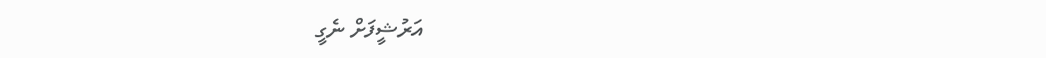އަރުޝީފަށް ނެގީ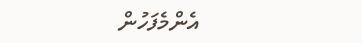އެންމެފަހުން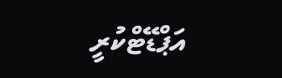އަޕްޑޭޓްކުރީ